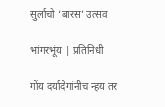सुर्लाचो ‘बारस’ उत्सव

भांगरभूंय | प्रतिनिधी

गोंय दर्यादेगांनीच न्हय तर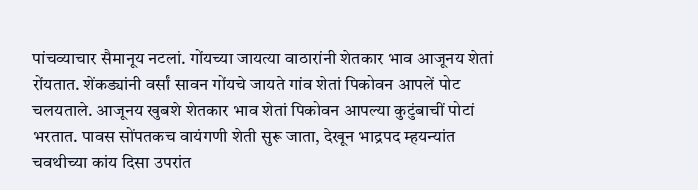पांचव्याचार सैमानूय नटलां. गोंयच्या जायत्या वाठारांनी शेतकार भाव आजूनय शेतां रोंयतात. शेंकड्यांनी वर्सां सावन गोंयचे जायते गांव शेतां पिकोवन आपलें पोट चलयताले. आजूनय खुबशे शेतकार भाव शेतां पिकोवन आपल्या कुटुंबाचीं पोटां भरतात. पावस सोंपतकच वायंगणी शेती सुरू जाता, देखून भाद्रपद म्हयन्यांत चवथीच्या कांय दिसा उपरांत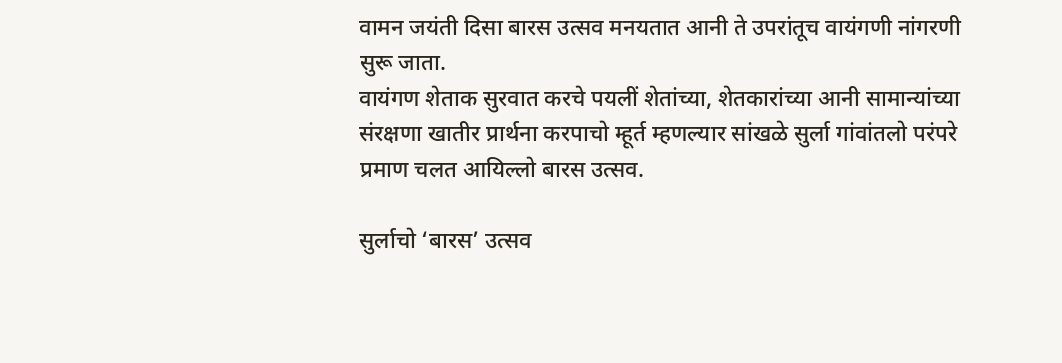वामन जयंती दिसा बारस उत्सव मनयतात आनी ते उपरांतूच वायंगणी नांगरणी सुरू जाता.
वायंगण शेताक सुरवात करचे पयलीं शेतांच्या, शेतकारांच्या आनी सामान्यांच्या संरक्षणा खातीर प्रार्थना करपाचो म्हूर्त म्हणल्यार सांखळे सुर्ला गांवांतलो परंपरे प्रमाण चलत आयिल्लो बारस उत्सव.

सुर्लाचो ‘बारस’ उत्सव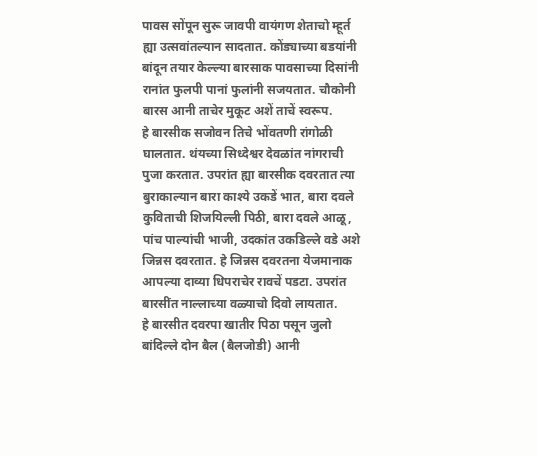पावस सोंपून सुरू जावपी वायंगण शेताचो म्हूर्त ह्या उत्सवांतल्यान सादतात. कोंड्याच्या बडयांनी बांदून तयार केल्ल्या बारसाक पावसाच्या दिसांनी रानांत फुलपी पानां फुलांनी सजयतात. चौकोनी बारस आनी ताचेर मुकूट अशें ताचें स्वरूप.
हे बारसीक सजोवन तिचे भोंवतणी रांगोळी घालतात. थंयच्या सिध्देश्वर देवळांत नांगराची पुजा करतात. उपरांत ह्या बारसीक दवरतात त्या बुराकाल्यान बारा काश्ये उकडें भात, बारा दवले कुविताची शिजयिल्ली पिठी, बारा दवले आळू, पांच पाल्यांची भाजी, उदकांत उकडिल्ले वडे अशे जिन्नस दवरतात. हे जिन्नस दवरतना येजमानाक आपल्या दाव्या धिपराचेर रावचें पडटा. उपरांत बारसींत नाल्लाच्या वळ्याचो दिवो लायतात.
हे बारसीत दवरपा खातीर पिठा पसून जुलो बांदिल्ले दोन बैल (बैलजोडी) आनी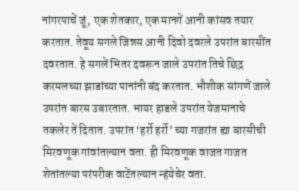नांगरपाचें जूं, एक शेतकार, एक मानगें आनी कांसव तयार करतात. तेवूय सगले जिन्नस आनी दिवो दवरले उपरांत बारसींत दवरतात. हे सगलें भितर दवरून जाले उपरांत तिचे छिद्र करमलच्या झाडांच्या पानांनी बंद करतात. भौशीक सांगणें जाले उपरांत बारस उबारतात. भायर हाडले उपरांत येजमानाचे तकलेर तें दितात. उपरांत ‘हर्रो हर्रो’ च्या गजरांत ह्या बारसीची मिरवणूक गांवांतल्यान वता. ही मिरवणूक वाजत गाजत शेतांतल्या परंपरीक वाटेंतल्यान न्हंयेचेर वता.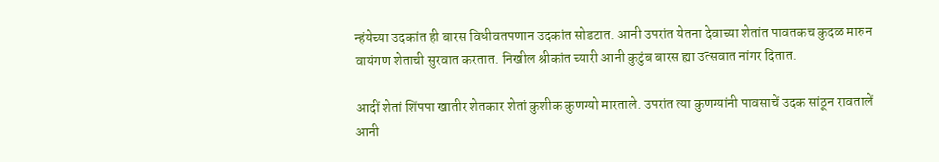न्हंयेच्या उदकांत ही बारस विधीवतपणान उदकांत सोडटात. आनी उपरांत येतना देवाच्या शेतांत पावतकच कुदळ मारुन वायंगण शेताची सुरवात करतात. निखील श्रीकांत च्यारी आनी कुटुंब बारस ह्या उत्सवात नांगर दितात.

आदीं शेतां शिंपपा खातीर शेतकार शेतां कुशीक कुणग्यो मारताले. उपरांत त्या कुणग्यांनी पावसाचें उदक सांठून रावतालें आनी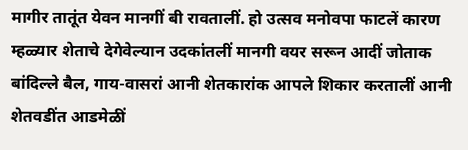मागीर तातूंत येवन मानगीं बी रावतालीं. हो उत्सव मनोवपा फाटलें कारण म्हळ्यार शेताचे देगेवेल्यान उदकांतलीं मानगी वयर सरून आदीं जोताक बांदिल्ले बैल, गाय-वासरां आनी शेतकारांक आपले शिकार करतालीं आनी शेतवडींत आडमेळीं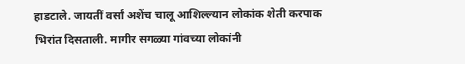हाडटाले. जायतीं वर्सां अशेंच चालू आशिल्ल्यान लोकांक शेती करपाक भिरांत दिसताली. मागीर सगळ्या गांवच्या लोकांनी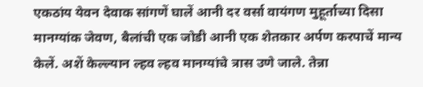एकठांय येवन देवाक सांगणें घालें आनी दर वर्सा वायंगण मुहूर्ताच्या दिसा मानग्यांक जेवण, बैलांची एक जोडी आनी एक शेतकार अर्पण करपाचें मान्य केलें. अशें केल्ल्यान ल्हव ल्हव मानग्यांचे त्रास उणे जाले. तेन्ना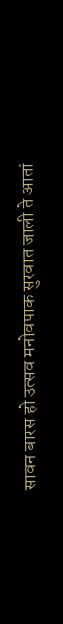सावन बारस हो उत्सव मनोवपाक सुरवात जाली ते आतां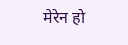मेरेन हो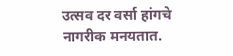उत्सव दर वर्सा हांगचे नागरीक मनयतात.